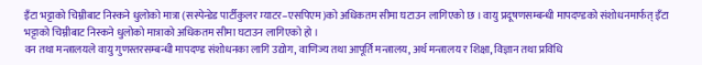इँटा भट्टाको चिम्नीबाट निस्कने धुलोको मात्रा (सस्पेन्डेड पार्टीकुलर म्याटर–एसपिएम)को अधिकतम सीमा घटाउन लागिएको छ । वायु प्रदूषणसम्बन्धी मापदण्डको संशोधनमार्फत् इँटा भट्टाको चिम्नीबाट निस्कने धुलोको मात्राको अधिकतम सीमा घटाउन लागिएको हो ।
वन तथा मन्त्रालयले वायु गुणस्तरसम्बन्धी मापदण्ड संशोधनका लागि उद्योग, वाणिज्य तथा आपूर्ति मन्त्रालय, अर्थ मन्त्रालय र शिक्षा, विज्ञान तथा प्रविधि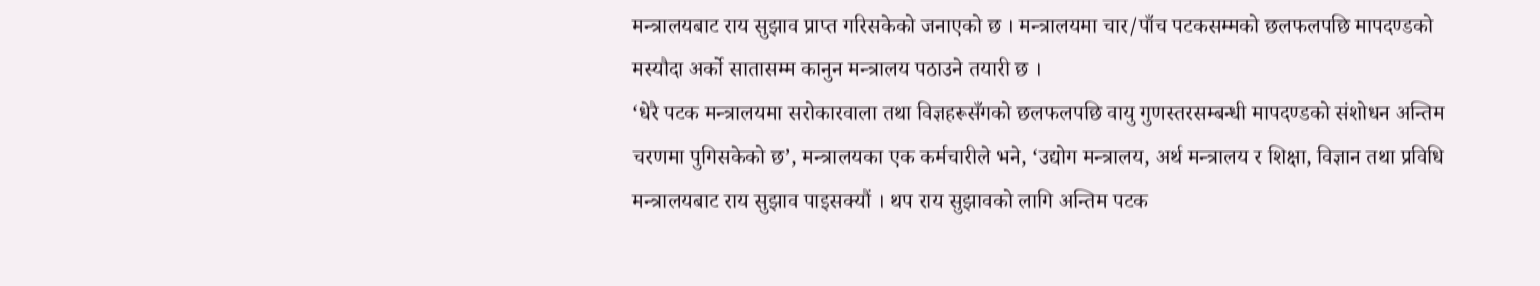मन्त्रालयबाट राय सुझाव प्राप्त गरिसकेको जनाएको छ । मन्त्रालयमा चार/पाँच पटकसम्मको छलफलपछि मापदण्डको मस्यौदा अर्को सातासम्म कानुन मन्त्रालय पठाउने तयारी छ ।
‘धेरै पटक मन्त्रालयमा सरोकारवाला तथा विज्ञहरूसँगको छलफलपछि वायु गुणस्तरसम्बन्धी मापदण्डको संशोधन अन्तिम चरणमा पुगिसकेको छ’, मन्त्रालयका एक कर्मचारीले भने, ‘उद्योग मन्त्रालय, अर्थ मन्त्रालय र शिक्षा, विज्ञान तथा प्रविधि मन्त्रालयबाट राय सुझाव पाइसक्यौं । थप राय सुझावको लागि अन्तिम पटक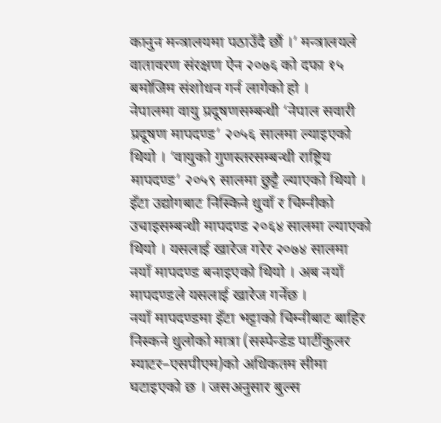कानुन मन्त्रालयमा पठाउँदै छौं ।’ मन्त्रालयले वातावरण संरक्षण ऐन २०७६ को दफा १५ बमोजिम संशोधन गर्न लागेको हो ।
नेपालमा वायु प्रदूषणसम्बन्धी ‘नेपाल सवारी प्रदूषण मापदण्ड’ २०५६ सालमा ल्याइएको थियो । ‘वायुको गुणस्तरसम्बन्धी राष्ट्रिय मापदण्ड’ २०५९ सालमा छुट्टै ल्याएको थियो । इँटा उद्योगबाट निस्किने धुवाँ र चिम्नीको उचाइसम्बन्धी मापदण्ड २०६४ सालमा ल्याएको थियो । यसलाई खारेज गरेर २०७४ सालमा नयाँ मापदण्ड बनाइएको थियो । अब नयाँ मापदण्डले यसलाई खारेज गर्नेछ ।
नयाँ मापदण्डमा इँटा भट्टाको चिम्नीबाट बाहिर निस्कने धुलोको मात्रा (सस्पेन्डेड पार्टीकुलर म्याटर–एसपीएम)को अधिकतम सीमा घटाइएको छ । जसअनुसार बुल्स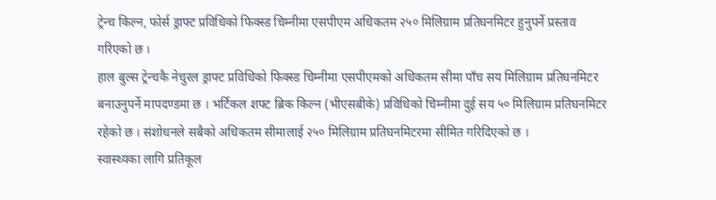ट्रेन्च किल्न, फोर्स ड्राफ्ट प्रविधिको फिक्स्ड चिम्नीमा एसपीएम अधिकतम २५० मिलिग्राम प्रतिघनमिटर हुनुपर्ने प्रस्ताव गरिएको छ ।
हाल बुल्स ट्रेन्चकै नेचुरल ड्राफ्ट प्रविधिको फिक्स्ड चिम्नीमा एसपीएमको अधिकतम सीमा पाँच सय मिलिग्राम प्रतिघनमिटर बनाउनुपर्ने मापदण्डमा छ । भर्टिकल शफ्ट ब्रिक किल्न (भीएसबीके) प्रविधिको चिम्नीमा दुई सय ५० मिलिग्राम प्रतिघनमिटर रहेको छ । संशोधनले सबैको अधिकतम सीमालाई २५० मिलिग्राम प्रतिघनमिटरमा सीमित गरिदिएको छ ।
स्वास्थ्यका लागि प्रतिकूल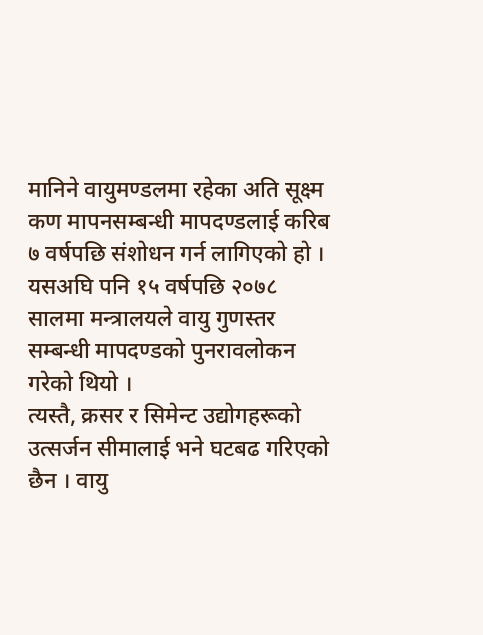मानिने वायुमण्डलमा रहेका अति सूक्ष्म कण मापनसम्बन्धी मापदण्डलाई करिब ७ वर्षपछि संशोधन गर्न लागिएको हो । यसअघि पनि १५ वर्षपछि २०७८ सालमा मन्त्रालयले वायु गुणस्तर सम्बन्धी मापदण्डको पुनरावलोकन गरेको थियो ।
त्यस्तै, क्रसर र सिमेन्ट उद्योगहरूको उत्सर्जन सीमालाई भने घटबढ गरिएको छैन । वायु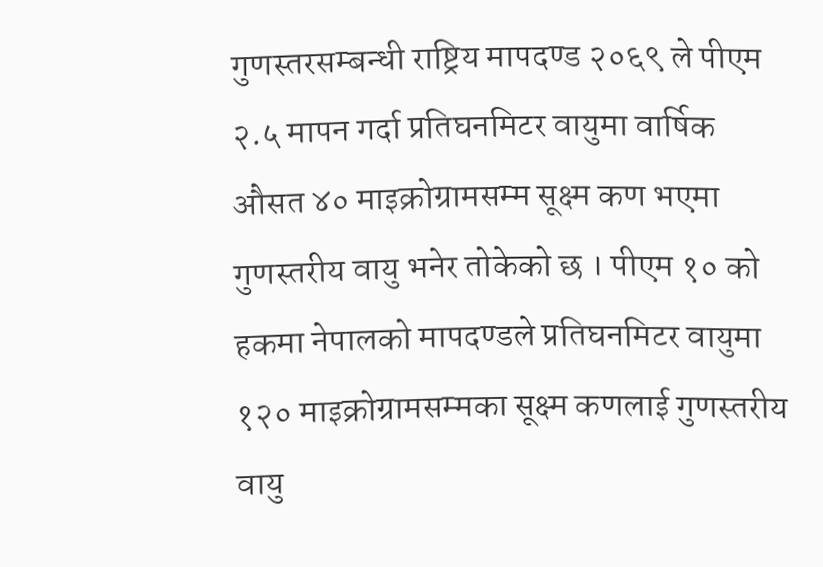गुणस्तरसम्बन्धी राष्ट्रिय मापदण्ड २०६९ ले पीएम २.५ मापन गर्दा प्रतिघनमिटर वायुमा वार्षिक औसत ४० माइक्रोग्रामसम्म सूक्ष्म कण भएमा गुणस्तरीय वायु भनेर तोकेको छ । पीएम १० को हकमा नेपालको मापदण्डले प्रतिघनमिटर वायुमा १२० माइक्रोग्रामसम्मका सूक्ष्म कणलाई गुणस्तरीय वायु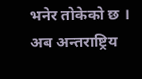भनेर तोकेको छ ।
अब अन्तराष्ट्रिय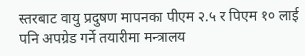स्तरबाट वायु प्रदुषण मापनका पीएम २.५ र पिएम १० लाई पनि अपग्रेड गर्ने तयारीमा मन्त्रालय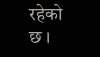रहेको छ ।